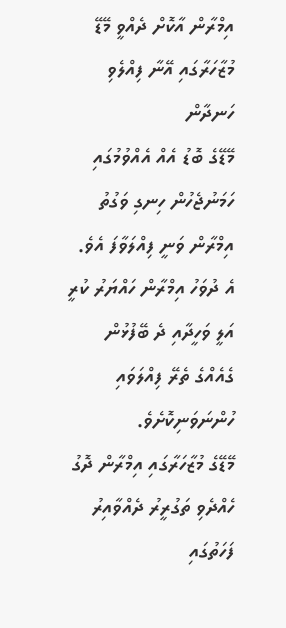އިމްރާން އާކޮށް ދެއްވީ މޭޑޭ މުޒާހަރާގައި އޭނާ ފިއްލެވި ހަނދާން
މޭޑޭގެ ބޮޑު އެއް އެއްވުމުގައި ހަމަނުޖެހުން ހިނގި ވަގުތު އިމްރާން ވަނީ ފިއްލަވާފަ އެވެ. އެ ދުވަހު އިމްރާން ހައްޔަރު ކުރީ އަލީ ވަހީދާއި ދެ ބޭފުޅުން ގެއެއްގެ ތެރޭ ފިއްލަވައި ހުންނަވަނިކޮށެވެ.
މޭޑޭގެ މުޒާހަރާގައި އިމްރާން ދޮގު ހެއްދެވި ތަގުރީރު ދެއްވާއިރު ފަހަތުގައި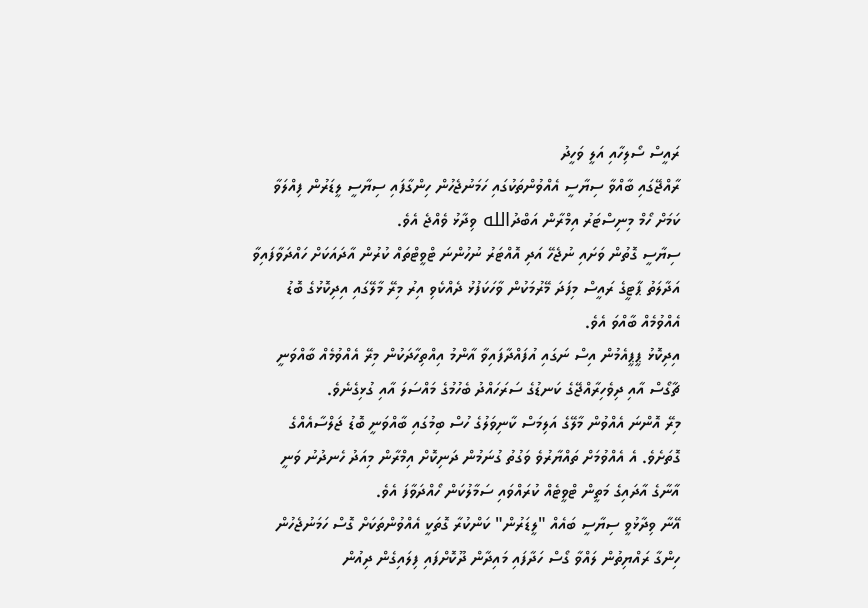ރައީސް ސޯލިހާއި އަލީ ވަހީދު
ރާއްޖޭގައި ބާއްވާ ސިޔާސީ އެއްވުންތަކުގައި ހަމަނުޖެހުން ހިންގާފައި ސިޔާސީ ލީޑަރުން ފިއްލަވާ ކަމަށް ހޯމް މިނިސްޓަރު އިމްރާން އަބްދުالله ވިދާޅު ވެއްޖެ އެވެ.
ސިޔާސީ ގޮތުން ވަށައި ނުޖެހޭ އަދި އޮއްޓަރު ނުހުންނަ ޓްވީޓްތައް ކުރުން އާދައަކަށް ހައްދަވާފައިވާ އަދާލަތު ޕާޓީގެ ރައީސް މިފަދަ މޭރުމަކުން ވާހަކަފުޅު ދެއްކެވި އިރު މިރޭ މާލޭގައި އިދިކޮޅުގެ ބޮޑު އެއްވުމެއް ބާއްވަ އެވެ.
އިދިކޮޅު ޕީޕީއެމުން އިސް ނަގައި އުފައްދާފައިވާ އާންމު އިއްތިހާދަކުން މިރޭ އެއްވުމެއް ބާއްވަނީ ޗާގޯސް އާއި ދިވެހިރާއްޖޭގެ ކަނޑުގެ ސަރަހައްދު ބެހުމުގެ މައްސަލަ އާއި ގުޅިގެނެވެ.
މިރޭ އޮންނަ އެއްވުން މާލޭގެ އަލިމަސް ކާނިވަލުގެ ހުސް ބިމުގައި ބާއްވަނީ ބޮޑު ޖަލްސާއެއްގެ ގޮތަށެވެ. އެ އެއްވުމަށް ތައްޔާރުވެ ވަގުތު ގުނަމުން ދަނިކޮށް އިމްރާން މިއަދު ހެނދުނު ވަނީ އާނާގެ އާދައިގެ މަތީން ޓްވީޓެއް ކުރައްވައި ސަމާލުކަން ހޯއްދަވާފަ އެވެ.
އޭނާ ވިދާޅުވީ ސިޔާސީ ބައެއް "ލީޑަރުން" ކަންކުރާ ގޮތަކީ އެއްވުންތަކަށް ގޮސް ހަމަނުޖެހުން ހިންގާ ރައްޔިތުން ލައްވާ ގޯސް ހަދާފައި މައިދާން ދޫކޮށްފައި ފިލައިގެން ދިއުން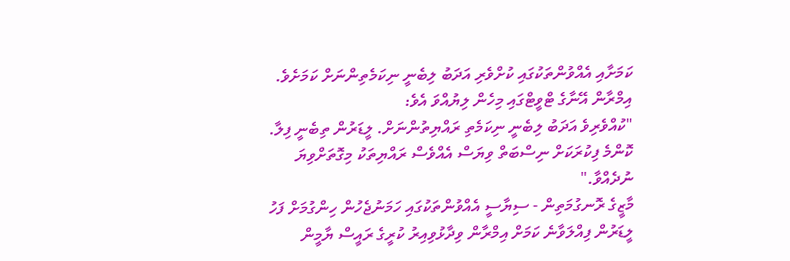ކަމަށާއި އެއްވުންތަކުގައި ކުށްވެރި އަދަބު ލިބެނީ ނިކަމެތިންނަށް ކަމަށެވެ.
އިމްރާން އޭނާގެ ޓްވީޓްގައި މިހެން ލިޔުއްވަ އެވެ:
"ކުއްވެރިވެ އަދަބު ލިބެނީ ނިކަމެތި ރައްޔިތުންނަށް. ލީޑަރުން ތިބެނީ ފިލާ. ކޮންމެ ފިކުރަކަށް ނިސްބަތް ވިޔަސް އެއްވެސް ރައްޔިތަކު މިގޮތަށްވިޔަ ނުދެއްވާ."
މާޒީގެ ރޮނގުމަތިން - ސިޔާސީ އެއްވުންތަކުގައި ހަމަނުޖެހުން ހިންގުމަށް ފަހު ލީޑަރުން ފިއްލަވާނެ ކަމަށް އިމްރާން ވިދާޅުވިއިރު ކުރީގެ ރައީސް ޔާމީން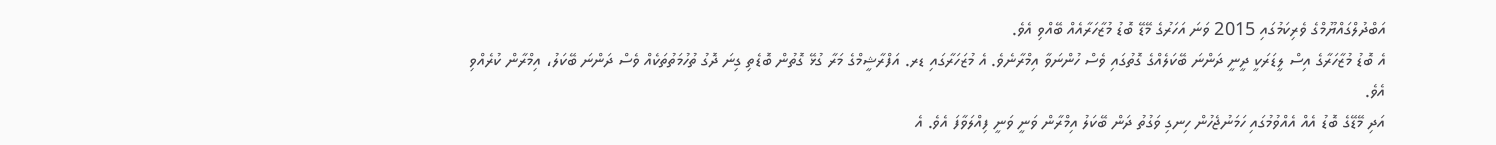އަބްދުލްގައްޔޫމްގެ ވެރިކަމުގައި 2015 ވަނަ އަހަރުގެ މޭޑޭ ބޮޑު މުޒާހަރާއެއް ބޭއްވި އެވެ.
އެ ބޮޑު މުޒާހަރާގެ އިސް ލީޑަރަކީ ދީނީ ދަންނަ ބޭކަލެއްގެ ގޮތުގައި ވެސް ހުންނަވާ އިމްރާނެވެ. އެ މުޒަހަރާގައި ޑރ. އަފްރާޝީމްގެ މަރާ ގުޅޭ ގޮތުން ބޮޑެތި ގިނަ ދޮގު ތުހުމަތުތަކެއް ވެސް ދަންނަ ބޭކަލު، އިމްރާން ކުރެއްވި އެވެ.
އަދި މޭޑޭގެ ބޮޑު އެއް އެއްވުމުގައި ހަމަނުޖެހުން ހިނގި ވަގުތު ދަން ބޭކަލު އިމްރާން ވަނީ ވަނީ ފިއްލަވާފަ އެވެ. އެ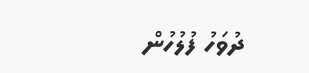ދުވަހު ފުލުހުން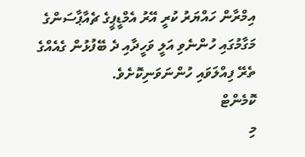އިމްރާން ހައްޔަރު ކުރީ އޭރު އެމްޑީޕީގެ ޗެއާޕާސަންގެ މަގާމުގައި ހުންނެވި އަލީ ވަހީދާއި ދެ ބޭފުޅުން ގެއެއްގެ ތެރޭ ފިއްލަވައި ހުންނަވަނިކޮށެވެ.
ކޮމެންޓް
މި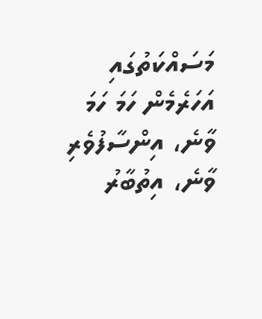މަސައްކަތުގައި އަހަރެމެން ހަމަ ހަމަ ވާނެ، އިންސާފުވެރި ވާނެ، އިތުބާރު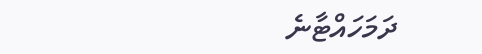ދަމަހައްޓާނެ